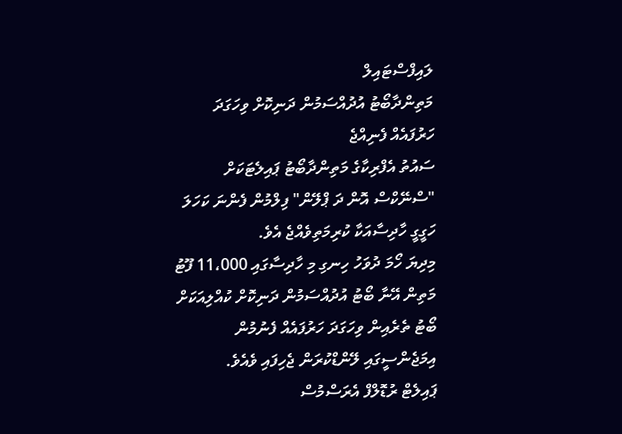ލައިފްސްޓައިލް
މަތިންދާބޯޓު އުދުއްސަމުން ދަނިކޮށް ވިހަގަދަ ހަރުފައެއް ފެނިއްޖެ
ސައުތު އެފްރިކާގެ މަތިންދާބޯޓު ޕައިލެޓަކަށް "ސްނޭކްސް އޮން ދަ ޕްލޭން" ފިލްމުން ފެންނަ ކަހަލަ ހަގީގީ ހާދިސާއަކާ ކުރިމަތިވެއްޖެ އެވެ.
މިދިޔަ ހޯމަ ދުވަހު ހިނގި މި ހާދިސާގައި 11،000 ފޫޓު މަތިން އޭނާ ބޯޓު އުދުއްސަމުން ދަނިކޮށް ކުއްލިއަކަށް ބޯޓު ތެރެއިން ވިހަގަދަ ހަރުފައެއް ފެނުމުން އިމަޖެންސީގައި ލޭންޑްކުރަން ޖެހިފައި ވެއެވެ.
ޕައިލެޓް ރުޑޮލްފް އެރަސްމުސް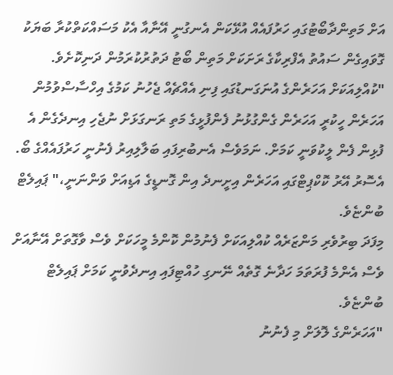އަށް މަތިންދާބޯޓުގައި ހަރުފައެއް އުޅޭކަން އެނގުނީ އޭނާއާ އެކު މަސައްކަތްކުރާ ބަޔަކު ގޮވައިގެން ސައުތު އެފްރިކާގެ ރަށަކަށް މަތިން ބޯޓު ދަތުރުކުރަމުން ދަނިކޮށެވެ.
"ކުއްލިއަކަށް އަހަރެންގެ އުނަގަނޑުގައި ފިނި އެއްޗެއް ޖެހުނު ކަމުގެ އިހްސާސްވުމުން އަހަރެން ހީކުރީ އަހަރެން ގެންގުޅުނު ފެންފުޅީގެ މަތި ރަނގަޅަށް ނުޖެހި އިނދެގެން އެ ފުޅިން ފެން ލީކުވަނީ ކަމަށް. ނަމަވެސް އެނބުރިފައި ބަލާލިއިރު ފެނުނީ ހަރުފައެއްގެ ބޯ. އެސޮރު އޭރު ކޮކްޕިޓްގައި އަހަރެން އިށީނދެ އިން ގޮނޑީގެ އަޑިއަށް ވަންނަނީ،" ޕައިލެޓް ބުންޏެވެ.
މިފަދަ ބިރުވެރި މަންޒަރެއް ކުއްލިއަކަށް ފެނުމުން ކޮންމެ މީހަކަށް ވެސް ވާގޮތަށް އޭނާއަށް ވެސް އެންމެ ފުރަތަމަ ހަދާނެ ގޮތެއް ނޭނގި ހުއްޓިފައި އިނދެވުނީ ކަމަށް ޕައިލެޓް ބުންޏެވެ.
"އަހަރެންގެ ލޮލަށް މި ފެނުނު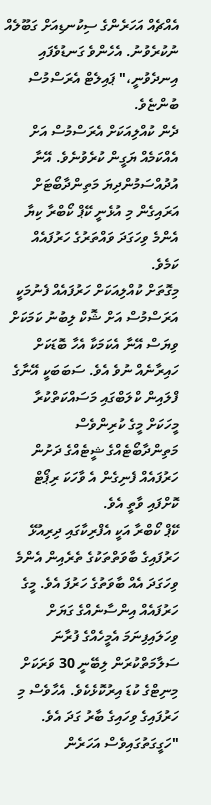އެއްޗެއް އަހަރެންގެ ސިކުނޑިއަށް ގަބޫލެއް ނުކުރެވުނު. އެހެންވެ ގަނޑުވެފައި އިނދެވުނީ،" ޕައިލެޓް އެރަސްމުސް ބުންޏެވެ.
ދެން ކުއްލިއަކަށް އެރަސްމުސް އަށް އެއްކަމެއް ޔަގީން ކުރެވުނެވެ. އޭނާ އުދުއްސަމުންދިޔަ މަތިންދާބޯޓަށް އަރައިގެން މި އުޅެނީ ކޭޕް ކޯބްރާ ކިޔާ އެންމެ ވިހަގަދަ ވައްތަރުގެ ހަރުފައެއް ކަމެވެ.
މިގޮތަށް ކުއްލިއަކަށް ހަރުފައެއް ފެނުމަކީ އަރަސްމުސް އަށް ޝޮކް ލިބުނު ކަމަކަށް ވިޔަސް އޭނާ އެކަމަކާ އެހާ ބޮޑަކަށް ހައިރާނެއް ނުވެ އެވެ. ސަބަބަކީ އޭނާގެ ފްލައިން ކްލަބްގައި މަސައްކަތްކުރާ މީހަކަށް މީގެ ކުރިންވެސް މަތިންދާބޯޓެއްގެ ޝީޓެއްގެ ދަށުން ހަރުފައެއް ފެނިގެން އެ ވާހަކަ ރިޕޯޓް ކޮށްފައި ވާތީ އެވެ.
ކޭޕް ކޯބްރާ އަކީ އެފްރިކާގައި ދިރިއުޅޭ ހަރުފައިގެ ބާވަތްތަކުގެ ތެރެއިން އެންމެ ވިހަގަދަ އެއް ބާވަތުގެ ހަރުފަ އެވެ. މީގެ ހަރުފައެއް އިންސާނެއްގެ ގަޔަށް ވިހަލައިފިނަމަ އެމީހެއްގެ ފުރާނަ ސަލާމަތްކުރަން ލިބޭނީ 30 ވަރަކަށް މިނިޓްގެ ކުޑަ އިރުކޮޅެކެވެ. އެހާވެސް މި ހަރުފައިގެ ވިހައިގެ ބާރު ގަދަ އެވެ.
"ހަގީގަތުގައިވެސް އަހަރެން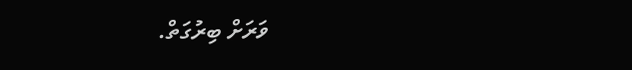ވަރަށް ބިރުގަތް.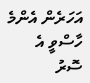އަހަރެން އެންމެ ހާސްވީ އެ ސޮރު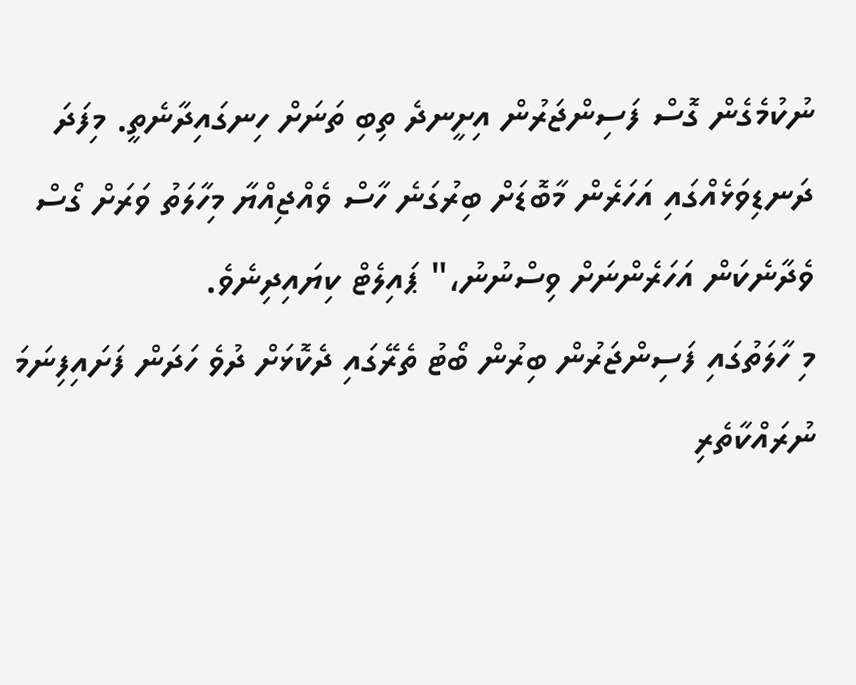ނުކުމެގެން ގޮސް ފަސިންޖަރުން އިށީނދެ ތިބި ތަނަށް ހިނގައިދާނެތީ. މިފަދަ ދަނޑިވަޅެއްގައި އަހަރެން މާބޮޑަށް ބިރުގަނެ ހާސް ވެއްޖިއްޔާ މިހާލަތު ވަރަށް ގޯސް ވެދާނެކަން އަހަރެންނަށް ވިސްނުނު،" ޕައިލެޓް ކިޔައިދިނެވެ.
މި ހާލަތުގައި ފަސިންޖަރުން ބިރުން ބޯޓު ތެރޭގައި ދެކޮޅަށް ދުވެ ހަދަން ފަށައިފިނަމަ ނުރައްކާތެރި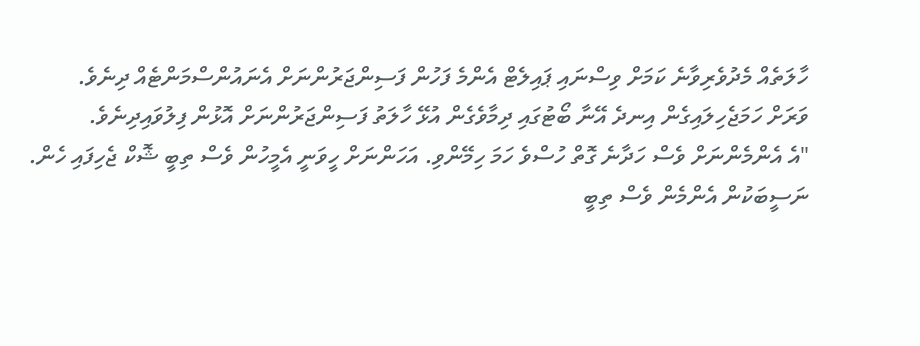ހާލަތެއް މެދުވެރިވާނެ ކަމަށް ވިސްނައި ޕައިލެޓް އެންމެ ފަހުން ފަސިންޖަރުންނަށް އެނައުންސްމަންޓެއް ދިނެވެ.
ވަރަށް ހަމަޖެހިލައިގެން އިނދެ އޭނާ ބޯޓުގައި ދިމާވެގެން އުޅޭ ހާލަތު ފަސިންޖަރުންނަށް އޮޅުން ފިލުވައިދިނެވެ.
"އެ އެންމެންނަށް ވެސް ހަދާނެ ގޮތް ހުސްވެ ހަމަ ހިމޭންވި. އަހަންނަށް ހީވަނީ އެމީހުން ވެސް ތިބީ ޝޮކް ޖެހިފައި ހެން. ނަސީބަކުން އެންމެން ވެސް ތިބީ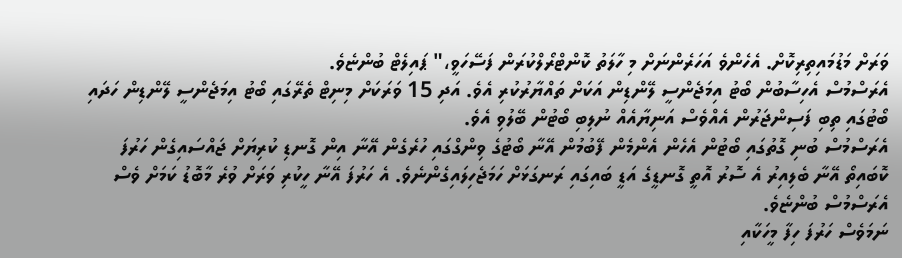ވަރަށް މަޑުމައިތިރިކޮށް. އެހެންވެ އަހަރެންނަށް މި ހާލަތު ކޮންޓްރޯލްކުރަން ފަސޭހަވީ،" ޕައިލެޓް ބުންޏެވެ.
އެރަސްމުސް އެހިސާބުން ބޯޓު އިމަޖެންސީ ލޭންޑިން އަކަށް ތައްޔާރުކުރި އެވެ. އަދި 15 ވަރަކަށް މިނިޓް ތެރޭގައި ބޯޓު އިމަޖެންސީ ލޭންޑިން ހަދައި ބޯޓުގައި ތިބި ފަސިންޖަރުން އެއްވެސް އަނިޔާއެއް ނުލިބި ބޯޓުން ބޭލުވި އެވެ.
އެރަސްމުސް ބުނި ގޮތުގައި ބޯޓުން އެހެން އެންމެން ފޭބުމުން އޭނާ ބޯޓުގެ ވިންގްގައި ހުރެގެން އޭނާ އިން ގޮނޑި ކުރިޔަށް ޖައްސައިގެން ހަރުފަ ކޮބައިތޯ އޭނާ ބެލިއިރު އެ ސޮރު އޮތީ ގޮނޑީގެ އަޑީ ބައިގައި ރަނގަޅަށް ހަމަޖެހިލައިގެންނެވެ. އެ ހަރުފަ އޭނާ ހީކުރި ވަރަށް ވުރެ މާބޮޑު ކަމަށް ވެސް އެރަސްމުސް ބުންޏެވެ.
ނަމަވެސް ހަރުފަ ހިފާ މީހަކާއި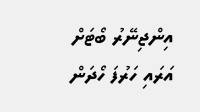އިންޖިނޭރު ބޯޓަށް އަރައި ހަރުފަ ހޯދަން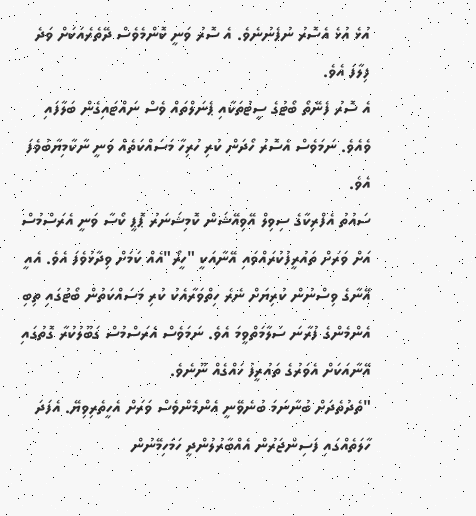އުޅެ އުޅެ އެސޮރު ނުފެނުނެވެ. އެ ސޮރު ވަނީ ކޮންމެވެސް ދޭތެރެއަކަށް ވަދެ ފިލާފަ އެވެ.
އެ ސޮރު ފެނޭތޯ ބޯޓުގެ ސީޓުތަކާއި ޕެނަލްތައް ވެސް ނައްޓައިގެން ބަލާފައި ވެއެވެ. ނަމަވެސް އެސޮރު ހޯދަން ކުރި ހުރިހާ މަސައްކަތެއް ވަނީ ނާކާމިޔާބުވެފަ އެވެ.
ސައުތު އެފްރިކާގެ ސިވިލް އޭވިއޭޝަން ކޮމިޝަނަރު ޕޮޕީ ކޯސާ ވަނީ އެރަސްމުސް އަށް ވަރަށް ތައުރީފުކުރައްވައި އޭނާއަކީ "ހީރޯ"އެއް ކަމަށް ވިދާޅުވެފަ އެވެ. އެއީ އޭނާގެ ވިސްނުން ކުރިޔަށް ނެރެ ހިތްވަރާއެކު ކުރި މަސައްކަތުން ބޯޓުގައި ތިބި އެންމެންގެ ފުރާނަ ސަލާމަތްވީމަ އެވެ. ނަމަވެސް އެރަސްމުސް ގަބޫލުކުރާ ގޮތުގައި އޭނާއަކަށް އެވަރުގެ ތައުރީފު ހައްގެއް ނޫނެވެ.
"ތެދުތެދަށް ބުނާނަމަ ބުނެވޭނީ އެންމެންވެސް ވަރަށް އެހީތެރިވިޔޭ. އެފަދަ ހާލަތެއްގައި ފަސިންޖަރުން އެއްބާރުލުންދީ ހަމަހިމޭނުން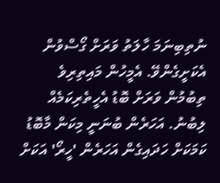ނުތިބިނަމަ ހާލަތު ވަރަށް ގޯސްވުން އެކަށީގެންވޭ. އެމީހުން މައިތިރިވެ ތިބުމުން ވަރަށް ބޮޑު އެހީތެރިކަމެއް ލިބުނު. އަހަރެން ބުނަނީ މިކަން މާބޮޑު ކަމަކަށް ހަދައިގެން އަހަރެން 'ހީރޯ' އަކަށް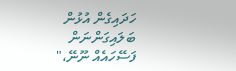ހަދައިގެން އުޅުން ބަލައިގަންނަން ފަސޭހައެއް ނޫނޭ،"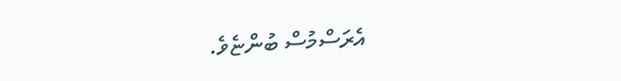އެރަސްމުސް ބުންޏެވެ.